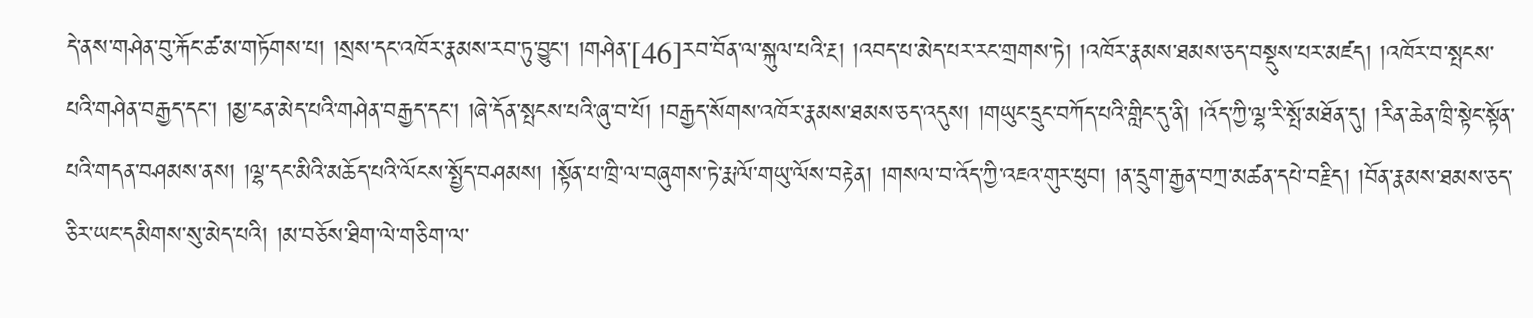དེ་ནས་གཤེན་བུ་རྐོང་ཚ་མ་གཏོགས་པ། །སྲས་དང་འཁོར་རྣམས་རབ་ཏུ་བྱུང་། །གཤེན་[46]རབ་བོན་ལ་སྐུལ་པའི་རྔ། །འབད་པ་མེད་པར་རང་གྲགས་ཏེ། །འཁོར་རྣམས་ཐམས་ཅད་བསྡུས་པར་མཛད། །འཁོར་བ་སྤངས་པའི་གཤེན་བརྒྱད་དང་། །མྱ་ངན་མེད་པའི་གཤེན་བརྒྱད་དང་། །ཞེ་དོན་སྤངས་པའི་ཞུ་བ་པོ། །བརྒྱད་སོགས་འཁོར་རྣམས་ཐམས་ཅད་འདུས། །གཡུང་དྲུང་བཀོད་པའི་གླིང་དུ་ནི། །འོད་ཀྱི་ལྷ་རི་སྤོ་མཐོན་དུ། །རིན་ཆེན་ཁྲི་སྟེང་སྟོན་པའི་གདན་བཤམས་ནས། །ལྷ་དང་མིའི་མཆོད་པའི་ལོངས་སྤྱོད་བཤམས། །སྟོན་པ་ཁྲི་ལ་བཞུགས་ཏེ་རྨ་ལོ་གཡུ་ལོས་བརྟེན། །གསལ་བ་འོད་ཀྱི་འཇའ་གུར་ཕུབ། །ན་དྲུག་རྒྱན་བཀྲ་མཚན་དཔེ་བརྗིད། །བོན་རྣམས་ཐམས་ཅད་ཅིར་ཡང་དམིགས་སུ་མེད་པའི། །མ་བཅོས་ཐིག་ལེ་གཅིག་ལ་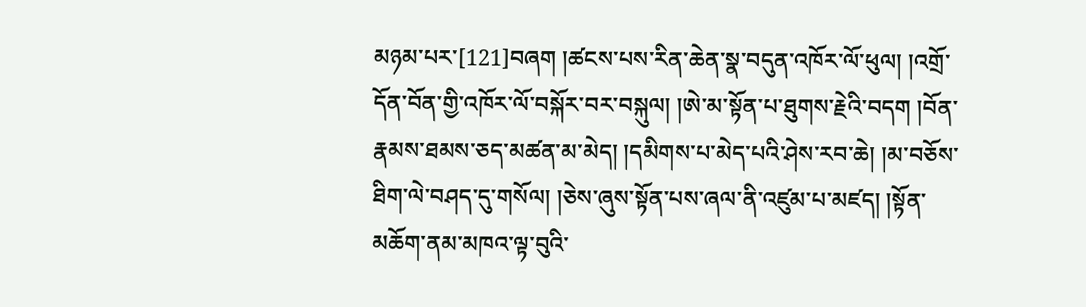མཉམ་པར་[121]བཞག །ཚངས་པས་རིན་ཆེན་སྣ་བདུན་འཁོར་ལོ་ཕུལ། །འགྲོ་དོན་བོན་གྱི་འཁོར་ལོ་བསྐོར་བར་བསྐུལ། །ཨེ་མ་སྟོན་པ་ཐུགས་རྗེའི་བདག །བོན་རྣམས་ཐམས་ཅད་མཚན་མ་མེད། །དམིགས་པ་མེད་པའི་ཤེས་རབ་ཆེ། །མ་བཅོས་ཐིག་ལེ་བཤད་དུ་གསོལ། །ཅེས་ཞུས་སྟོན་པས་ཞལ་ནི་འཛུམ་པ་མཛད། །སྟོན་མཆོག་ནམ་མཁའ་ལྟ་བུའི་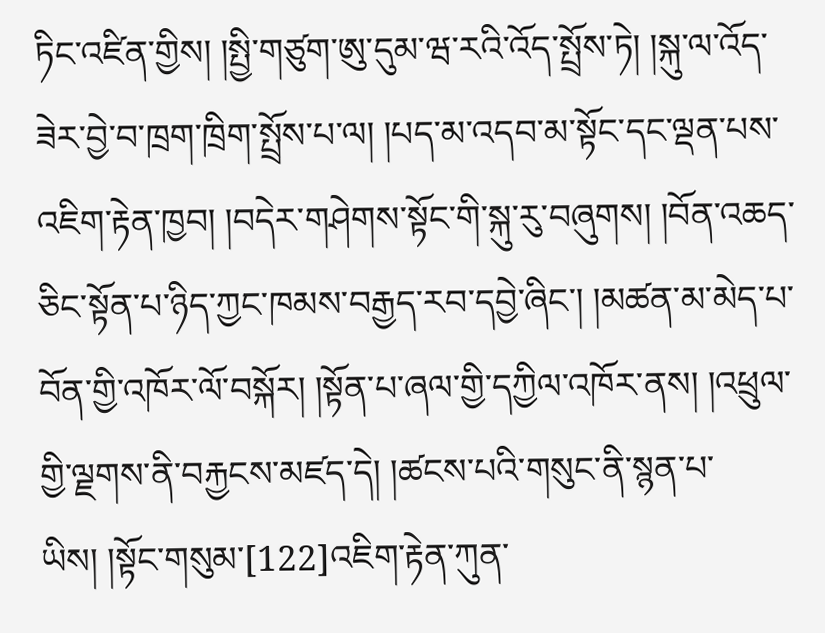ཏིང་འཛིན་གྱིས། །སྤྱི་གཙུག་ཨུ་དུམ་ཝ་རའི་འོད་སྤྲོས་ཏེ། །སྐུ་ལ་འོད་ཟེར་བྱེ་བ་ཁྲག་ཁྲིག་སྤྲོས་པ་ལ། །པད་མ་འདབ་མ་སྟོང་དང་ལྡན་པས་འཇིག་རྟེན་ཁྱབ། །བདེར་གཤེགས་སྟོང་གི་སྐུ་རུ་བཞུགས། །བོན་འཆད་ཅིང་སྟོན་པ་ཉིད་ཀྱང་ཁམས་བརྒྱད་རབ་དབྱེ་ཞིང་། །མཚན་མ་མེད་པ་བོན་གྱི་འཁོར་ལོ་བསྐོར། །སྟོན་པ་ཞལ་གྱི་དཀྱིལ་འཁོར་ནས། །འཕྲུལ་གྱི་ལྗགས་ནི་བརྐྱངས་མཛད་དེ། །ཚངས་པའི་གསུང་ནི་སྙན་པ་ཡིས། །སྟོང་གསུམ་[122]འཇིག་རྟེན་ཀུན་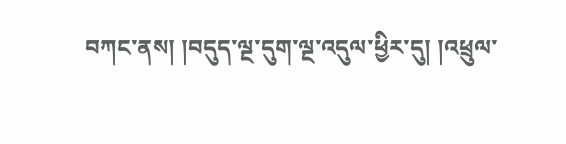བཀང་ནས། །བདུད་ལྔ་དུག་ལྔ་འདུལ་ཕྱིར་དུ། །འཕྲུལ་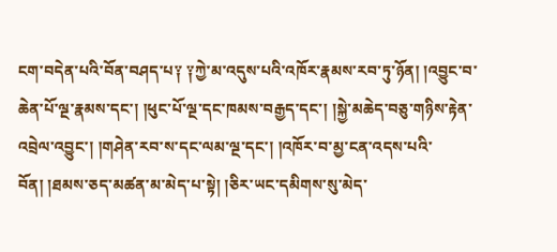ངག་བདེན་པའི་བོན་བཤད་པ༑ ༑ཀྱེ་མ་འདུས་པའི་འཁོར་རྣམས་རབ་ཏུ་ཉོན། །འབྱུང་བ་ཆེན་པོ་ལྔ་རྣམས་དང་། །ཕུང་པོ་ལྔ་དང་ཁམས་བརྒྱད་དང་། །སྐྱེ་མཆེད་བཅུ་གཉིས་རྟེན་འབྲེལ་འབྱུང་། །གཤེན་རབ་ས་དང་ལམ་ལྔ་དང་། །འཁོར་བ་མྱ་ངན་འདས་པའི་བོན། །ཐམས་ཅད་མཚན་མ་མེད་པ་སྟེ། །ཅིར་ཡང་དམིགས་སུ་མེད་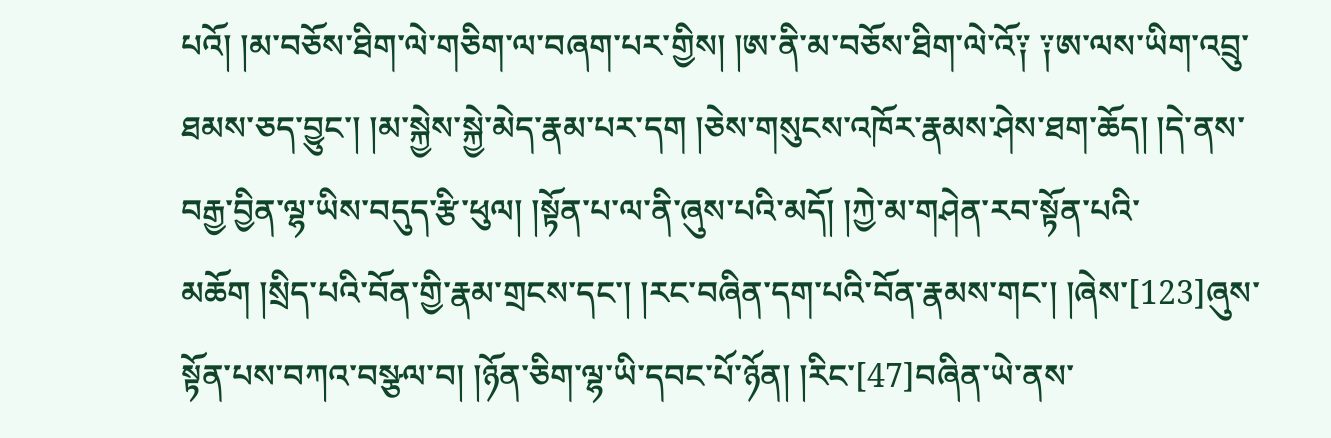པའོ། །མ་བཅོས་ཐིག་ལེ་གཅིག་ལ་བཞག་པར་གྱིས། །ཨ་ནི་མ་བཅོས་ཐིག་ལེ་འོ༑ ༑ཨ་ལས་ཡིག་འབྲུ་ཐམས་ཅད་བྱུང་། །མ་སྐྱེས་སྐྱེ་མེད་རྣམ་པར་དག །ཅེས་གསུངས་འཁོར་རྣམས་ཤེས་ཐག་ཆོད། །དེ་ནས་བརྒྱ་བྱིན་ལྷ་ཡིས་བདུད་རྩི་ཕུལ། །སྟོན་པ་ལ་ནི་ཞུས་པའི་མདོ། །ཀྱེ་མ་གཤེན་རབ་སྟོན་པའི་མཆོག །སྲིད་པའི་བོན་གྱི་རྣམ་གྲངས་དང་། །རང་བཞིན་དག་པའི་བོན་རྣམས་གང་། །ཞེས་[123]ཞུས་སྟོན་པས་བཀའ་བསྩལ་བ། །ཉོན་ཅིག་ལྷ་ཡི་དབང་པོ་ཉོན། །རིང་[47]བཞིན་ཡེ་ནས་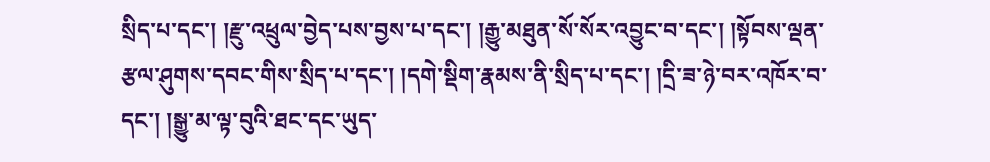སྲིད་པ་དང་། །རྫུ་འཕྲུལ་བྱེད་པས་བྱས་པ་དང་། །རྒྱུ་མཐུན་སོ་སོར་འབྱུང་བ་དང་། །སྟོབས་ལྡན་རྩལ་ཤུགས་དབང་གིས་སྲིད་པ་དང་། །དགེ་སྡིག་རྣམས་ནི་སྲིད་པ་དང་། །དྲི་ཟ་ཉེ་བར་འཁོར་བ་དང་། །སྒྱུ་མ་ལྟ་བུའི་ཐང་དང་ཡུད་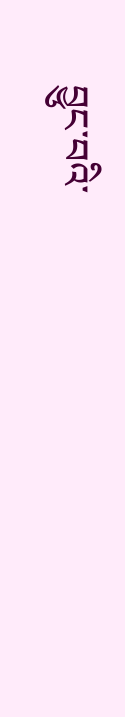བྱུང་བའི་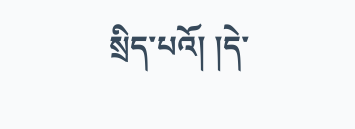སྲིད་པའོ། །དེ་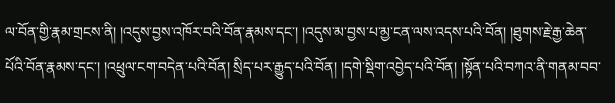ལ་བོན་གྱི་རྣམ་གྲངས་ནི། །འདུས་བྱས་འཁོར་བའི་བོན་རྣམས་དང་། །འདུས་མ་བྱས་པ་མྱ་ངན་ལས་འདས་པའི་བོན། །ཐུགས་རྗེ་རྒྱ་ཆེན་པོའི་བོན་རྣམས་དང་། །འཕྲུལ་ངག་བདེན་པའི་བོན། སྲིད་པར་རྒྱུད་པའི་བོན། །དགེ་སྡིག་འབྱེད་པའི་བོན། །སྟོན་པའི་བཀའ་ནི་གནམ་བབ་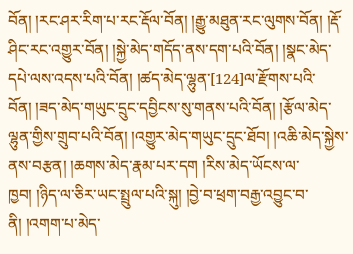བོན། །རང་ཤར་རིག་པ་རང་རྡོལ་བོན། །རྒྱུ་མཐུན་རང་ལུགས་བོན། །རྡོ་ཤིང་རང་འགྱུར་བོན། །སྐྱེ་མེད་གདོད་ནས་དག་པའི་བོན། །སྣང་མེད་དཔེ་ལས་འདས་པའི་བོན། །ཚད་མེད་ལྷུན་[124]ལ་རྫོགས་པའི་བོན། །ཟད་མེད་གཡུང་དྲུང་དབྱིངས་སུ་གནས་པའི་བོན། །རྩོལ་མེད་ལྷུན་གྱིས་གྲུབ་པའི་བོན། །འགྱུར་མེད་གཡུང་དྲུང་ཐོབ། །འཆི་མེད་སྐྱེས་ནས་བརྩན། །ཆགས་མེད་རྣམ་པར་དག །རིས་མེད་ཡོངས་ལ་ཁྱབ། །ཉིད་ལ་ཅིར་ཡང་སྤྲུལ་པའི་སྐུ། །བྱེ་བ་ཕྲག་བརྒྱ་འབྱུང་བ་ནི། །འགག་པ་མེད་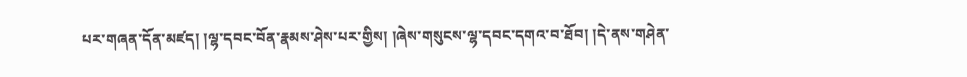པར་གཞན་དོན་མཛད། །ལྷ་དབང་བོན་རྣམས་ཤེས་པར་གྱིས། །ཞེས་གསུངས་ལྷ་དབང་དགའ་བ་ཐོབ། །དེ་ནས་གཤེན་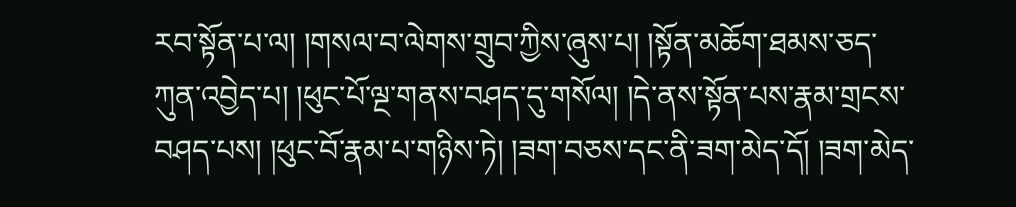རབ་སྟོན་པ་ལ། །གསལ་བ་ལེགས་གྲུབ་ཀྱིས་ཞུས་པ། །སྟོན་མཆོག་ཐམས་ཅད་ཀུན་འབྱེད་པ། །ཕུང་པོ་ལྔ་གནས་བཤད་དུ་གསོལ། །དེ་ནས་སྟོན་པས་རྣམ་གྲངས་བཤད་པས། །ཕུང་བོ་རྣམ་པ་གཉིས་ཏེ། །ཟག་བཅས་དང་ནི་ཟག་མེད་དོ། །ཟག་མེད་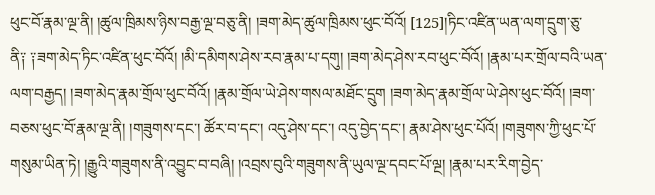ཕུང་བོ་རྣམ་ལྔ་ནི། །ཚུལ་ཁྲིམས་ཉིས་བརྒྱ་ལྔ་བཅུ་ནི། །ཟག་མེད་ཚུལ་ཁྲིམས་ཕུང་བོའོ། [125]།ཏིང་འཛིན་ཡན་ལག་དྲུག་ཅུ་ནི༑ ༑ཟག་མེད་ཏིང་འཛིན་ཕུང་བོའོ། །མི་དམིགས་ཤེས་རབ་རྣམ་པ་དགུ། །ཟག་མེད་ཤེས་རབ་ཕུང་བོའོ། །རྣམ་པར་གྲོལ་བའི་ཡན་ལག་བརྒྱད། །ཟག་མེད་རྣམ་གྲོལ་ཕུང་བོའོ། །རྣམ་གྲོལ་ཡེ་ཤེས་གསལ་མཐོང་དྲུག །ཟག་མེད་རྣམ་གྲོལ་ཡེ་ཤེས་ཕུང་བོའོ། །ཟག་བཅས་ཕུང་བོ་རྣམ་ལྔ་ནི། །གཟུགས་དང་། ཚོར་བ་དང་། འདུ་ཤེས་དང་། འདུ་བྱེད་དང་། རྣམ་ཤེས་ཕུང་པོའོ། །གཟུགས་ཀྱི་ཕུང་པོ་གསུམ་ཡིན་ཏེ། །རྒྱུའི་གཟུགས་ནི་འབྱུང་བ་བཞི། །འབྲས་བུའི་གཟུགས་ནི་ཡུལ་ལྔ་དབང་པོ་ལྔ། །རྣམ་པར་རིག་བྱེད་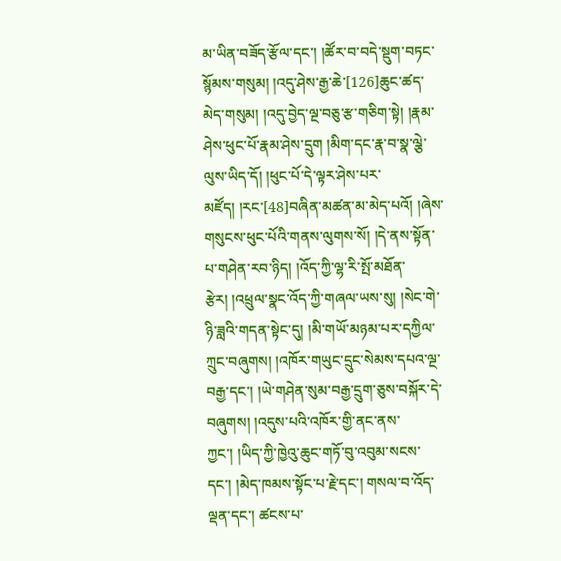མ་ཡིན་བཟོད་རྩོལ་དང་། །ཚོར་བ་བདེ་སྡུག་བཏང་སྙོམས་གསུམ། །འདུ་ཤེས་རྒྱ་ཆེ་[126]ཆུང་ཚད་མེད་གསུམ། །འདུ་བྱེད་ལྔ་བཅུ་རྩ་གཅིག་སྟེ། །རྣམ་ཤེས་ཕུང་པོ་རྣམ་ཤེས་དྲུག །མིག་དང་རྣ་བ་སྣ་ལྕེ་ལུས་ཡིད་དོ། །ཕུང་པོ་དེ་ལྟར་ཤེས་པར་མཛོད། །རང་[48]བཞིན་མཚན་མ་མེད་པའོ། །ཞེས་གསུངས་ཕུང་པོའི་གནས་ལུགས་སོ། །དེ་ནས་སྟོན་པ་གཤེན་རབ་ཉིད། །འོད་ཀྱི་ལྷ་རི་སྤོ་མཐོན་རྩེར། །འཕྲུལ་སྣང་འོད་ཀྱི་གཞལ་ཡས་སུ། །སེང་གེ་ཉི་ཟླའི་གདན་སྟེང་དུ། །མི་གཡོ་མཉམ་པར་དཀྱིལ་ཀྲུང་བཞུགས། །འཁོར་གཡུང་དྲུང་སེམས་དཔའ་ལྔ་བརྒྱ་དང་། །ཡེ་གཤེན་སུམ་བརྒྱ་དྲུག་ཅུས་བསྐོར་དེ་བཞུགས། །འདུས་པའི་འཁོར་གྱི་ནང་ནས་ཀྱང་། །ཡིད་ཀྱི་ཁྱེའུ་ཆུང་གཏོ་བུ་འབུམ་སངས་དང་། །མེད་ཁམས་སྟོང་པ་རྗེ་དང་། གསལ་བ་འོད་ལྡན་དང་། ཚངས་པ་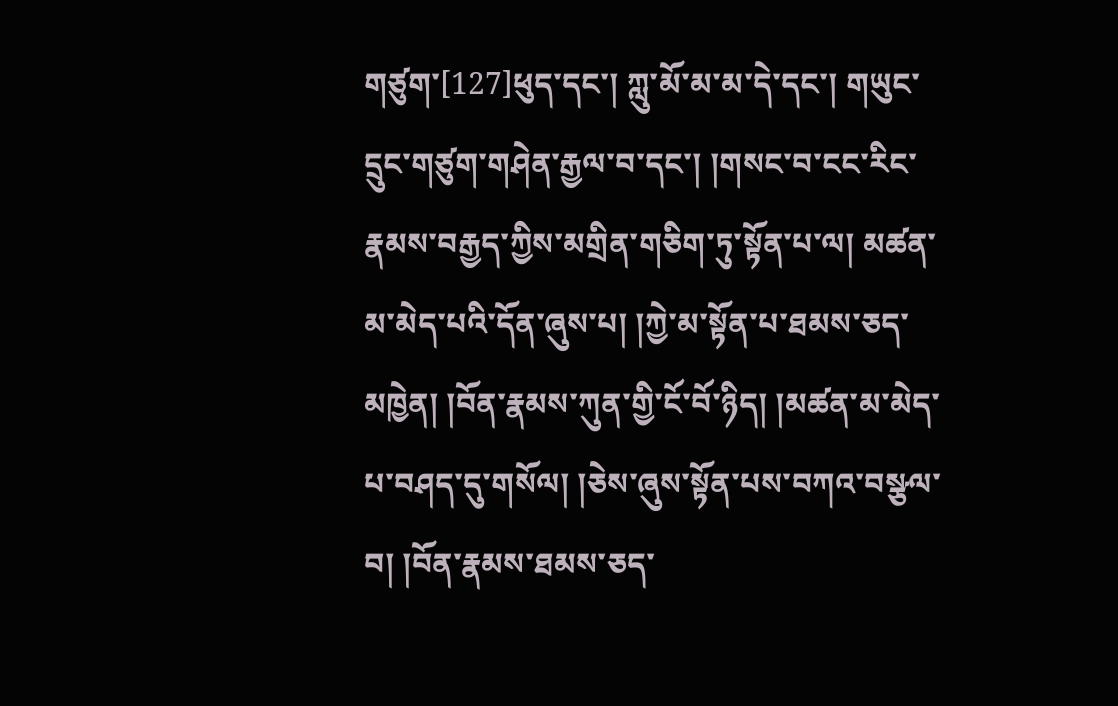གཙུག་[127]ཕུད་དང་། ཀླུ་མོ་མ་མ་དེ་དང་། གཡུང་དྲུང་གཙུག་གཤེན་རྒྱལ་བ་དང་། །གསང་བ་ངང་རིང་རྣམས་བརྒྱད་ཀྱིས་མགྲིན་གཅིག་ཏུ་སྟོན་པ་ལ། མཚན་མ་མེད་པའི་དོན་ཞུས་པ། །ཀྱེ་མ་སྟོན་པ་ཐམས་ཅད་མཁྱེན། །བོན་རྣམས་ཀུན་གྱི་ངོ་བོ་ཉིད། །མཚན་མ་མེད་པ་བཤད་དུ་གསོལ། །ཅེས་ཞུས་སྟོན་པས་བཀའ་བསྩལ་བ། །བོན་རྣམས་ཐམས་ཅད་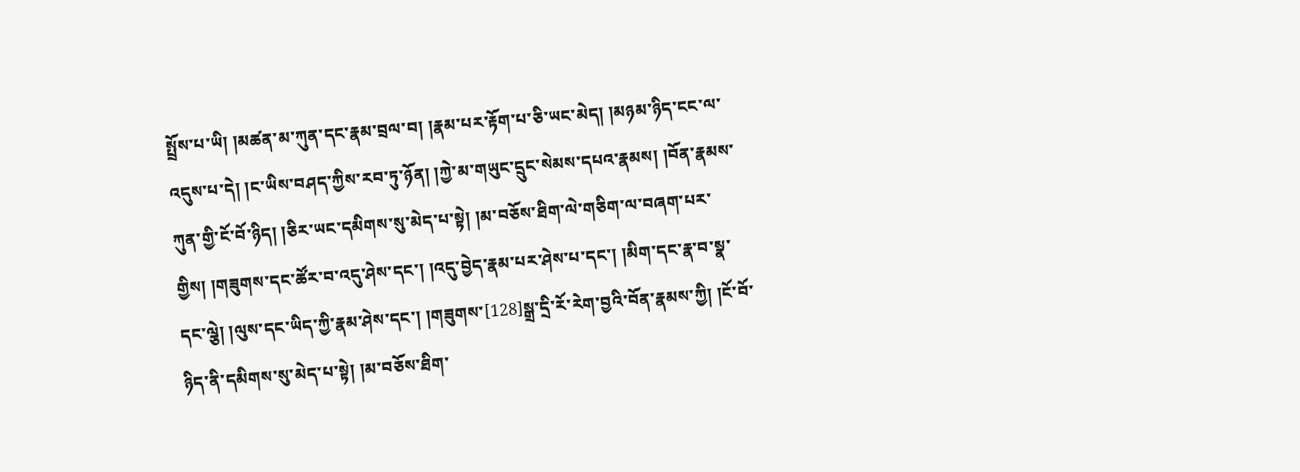སྤྲོས་པ་ཡི། །མཚན་མ་ཀུན་དང་རྣམ་བྲལ་བ། །རྣམ་པར་རྟོག་པ་ཅི་ཡང་མེད། །མཉམ་ཉིད་ངང་ལ་འདུས་པ་དེ། །ང་ཡིས་བཤད་ཀྱིས་རབ་ཏུ་ཉོན། །ཀྱེ་མ་གཡུང་དྲུང་སེམས་དཔའ་རྣམས། །བོན་རྣམས་ཀུན་གྱི་ངོ་བོ་ཉིད། །ཅིར་ཡང་དམིགས་སུ་མེད་པ་སྟེ། །མ་བཅོས་ཐིག་ལེ་གཅིག་ལ་བཞག་པར་གྱིས། །གཟུགས་དང་ཚོར་བ་འདུ་ཤེས་དང་། །འདུ་བྱེད་རྣམ་པར་ཤེས་པ་དང་། །མིག་དང་རྣ་བ་སྣ་དང་ལྕེ། །ལུས་དང་ཡིད་ཀྱི་རྣམ་ཤེས་དང་། །གཟུགས་[128]སྒྲ་དྲི་རོ་རེག་བྱའི་བོན་རྣམས་ཀྱི། །ངོ་བོ་ཉིད་ནི་དམིགས་སུ་མེད་པ་སྟེ། །མ་བཅོས་ཐིག་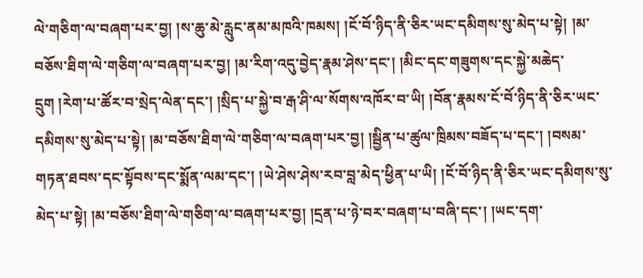ལེ་གཅིག་ལ་བཞག་པར་བྱ། །ས་ཆུ་མེ་རླུང་ནམ་མཁའི་ཁམས། །ངོ་བོ་ཉིད་ནི་ཅིར་ཡང་དམིགས་སུ་མེད་པ་སྟེ། །མ་བཅོས་ཐིག་ལེ་གཅིག་ལ་བཞག་པར་བྱ། །མ་རིག་འདུ་བྱེད་རྣམ་ཤེས་དང་། །མིང་དང་གཟུགས་དང་སྐྱེ་མཆེད་དྲུག །རེག་པ་ཚོར་བ་སྲེད་ལེན་དང་། །སྲིད་པ་སྐྱེ་བ་རྒ་ཤི་ལ་སོགས་འཁོར་བ་ཡི། །བོན་རྣམས་ངོ་བོ་ཉིད་ནི་ཅིར་ཡང་དམིགས་སུ་མེད་པ་སྟེ། །མ་བཅོས་ཐིག་ལེ་གཅིག་ལ་བཞག་པར་བྱ། །སྦྱིན་པ་ཚུལ་ཁྲིམས་བཟོད་པ་དང་། །བསམ་གཏན་ཐབས་དང་སྟོབས་དང་སྨོན་ལམ་དང་། །ཡེ་ཤེས་ཤེས་རབ་བླ་མེད་ཕྱིན་པ་ཡི། །ངོ་བོ་ཉིད་ནི་ཅིར་ཡང་དམིགས་སུ་མེད་པ་སྟེ། །མ་བཅོས་ཐིག་ལེ་གཅིག་ལ་བཞག་པར་བྱ། །དྲན་པ་ཉེ་བར་བཞག་པ་བཞི་དང་། །ཡང་དག་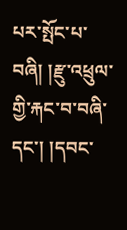པར་སྤོང་པ་བཞི། །རྫུ་འཕྲུལ་གྱི་རྐང་བ་བཞི་དང་། །དབང་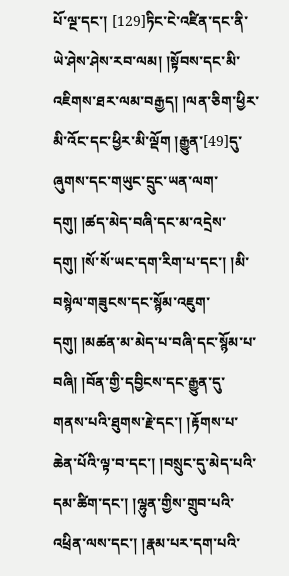པོ་ལྔ་དང་། [129]ཏིང་ངེ་འཛིན་དང་ནི་ཡེ་ཤེས་ཤེས་རབ་ལམ། །སྟོབས་དང་མི་འཇིགས་ཐར་ལམ་བརྒྱད། །ལན་ཅིག་ཕྱིར་མི་འོང་དང་ཕྱིར་མི་ལྡོག །རྒྱུན་[49]དུ་ཞུགས་དང་གཡུང་དྲུང་ཡན་ལག་དགུ། །ཚད་མེད་བཞི་དང་མ་འདྲེས་དགུ། །སོ་སོ་ཡང་དག་རིག་པ་དང་། །མི་བསྙེལ་གཟུངས་དང་སྙོམ་འཇུག་དགུ། །མཚན་མ་མེད་པ་བཞི་དང་སྙོམ་པ་བཞི། །བོན་གྱི་དབྱིངས་དང་རྒྱུན་དུ་གནས་པའི་ཐུགས་རྗེ་དང་། །རྟོགས་པ་ཆེན་པོའི་ལྟ་བ་དང་། །བསྲུང་དུ་མེད་པའི་དམ་ཚིག་དང་། །ལྷུན་གྱིས་གྲུབ་པའི་འཕྲིན་ལས་དང་། །རྣམ་པར་དག་པའི་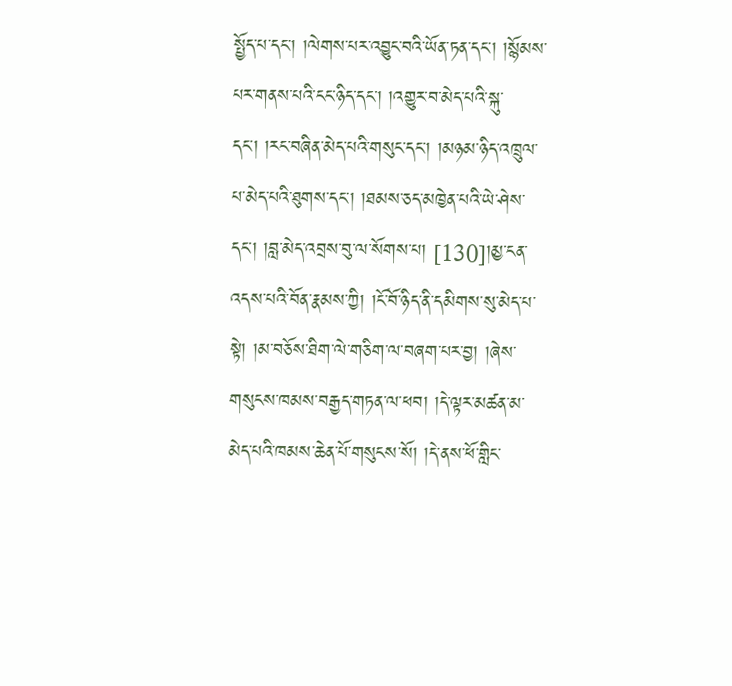སྤྱོད་པ་དང་། །ལེགས་པར་འབྱུང་བའི་ཡོན་ཏན་དང་། །སྙོམས་པར་གནས་པའི་ངང་ཉིད་དང་། །འགྱུར་བ་མེད་པའི་སྐུ་དང་། །རང་བཞིན་མེད་པའི་གསུང་དང་། །མཉམ་ཉིད་འཁྲུལ་པ་མེད་པའི་ཐུགས་དང་། །ཐམས་ཅད་མཁྱེན་པའི་ཡེ་ཤེས་དང་། །བླ་མེད་འབྲས་བུ་ལ་སོགས་པ། [130]།མྱ་ངན་འདས་པའི་བོན་རྣམས་ཀྱི། །ངོ་བོ་ཉིད་ནི་དམིགས་སུ་མེད་པ་སྟེ། །མ་བཅོས་ཐིག་ལེ་གཅིག་ལ་བཞག་པར་བྱ། །ཞེས་གསུངས་ཁམས་བརྒྱད་གཏན་ལ་ཕབ། །དེ་ལྟར་མཚན་མ་མེད་པའི་ཁམས་ཆེན་པོ་གསུངས་སོ། །དེ་ནས་ཕོ་གླིང་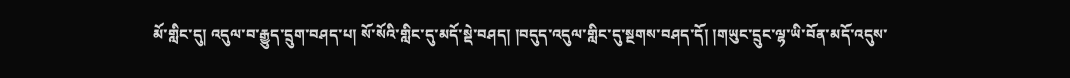མོ་གླིང་དུ། འདུལ་བ་རྒྱུད་དྲུག་བཤད་པ། སོ་སོའི་གླིང་དུ་མདོ་སྡེ་བཤད། །བདུད་འདུལ་གླིང་དུ་སྔགས་བཤད་དོ། །གཡུང་དྲུང་ལྷ་ཡི་བོན་མདོ་འདུས་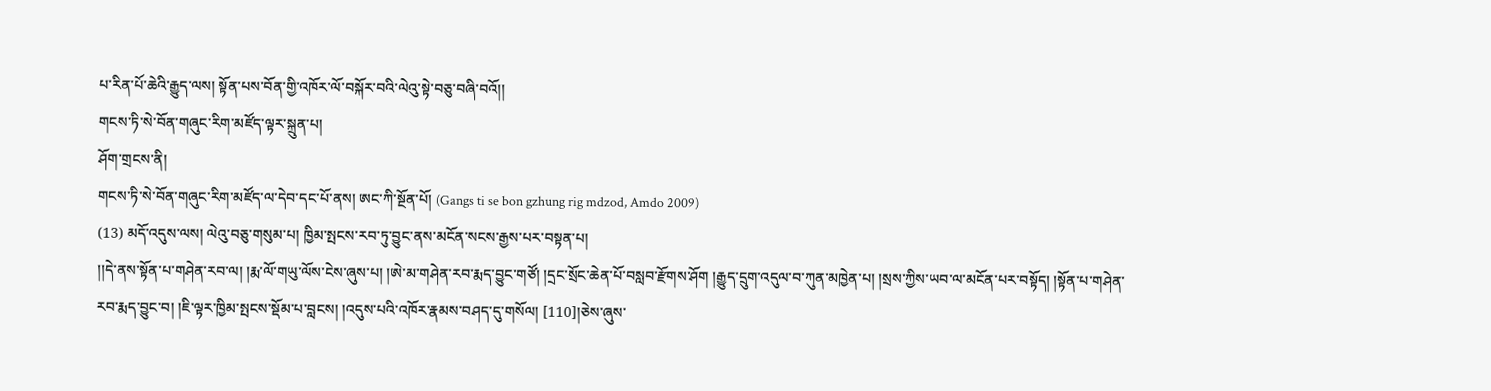པ་རིན་པོ་ཆེའི་རྒྱུད་ལས། སྟོན་པས་བོན་གྱི་འཁོར་ལོ་བསྐོར་བའི་ལེའུ་སྟེ་བཅུ་བཞི་བའོ།།
གངས་ཏི་སེ་བོན་གཞུང་རིག་མཛོད་ལྟར་སྐྲུན་པ།
ཤོག་གྲངས་ནི།
གངས་ཏི་སེ་བོན་གཞུང་རིག་མཛོད་ལ་དེབ་དང་པོ་ནས། ཨང་ཀི་སྔོན་པོ། (Gangs ti se bon gzhung rig mdzod, Amdo 2009)
(13) མདོ་འདུས་ལས། ལེའུ་བཅུ་གསུམ་པ། ཁྱིམ་སྤངས་རབ་ཏུ་བྱུང་ནས་མངོན་སངས་རྒྱས་པར་བསྟན་པ།
།།དེ་ནས་སྟོན་པ་གཤེན་རབ་ལ། །རྨ་ལོ་གཡུ་ལོས་ངེས་ཞུས་པ། །ཨེ་མ་གཤེན་རབ་རྨད་བྱུང་གཙོ། །དྲང་སྲོང་ཆེན་པོ་བསླབ་རྫོགས་ཤོག །རྒྱུད་དྲུག་འདུལ་བ་ཀུན་མཁྱེན་པ། །སྲས་ཀྱིས་ཡབ་ལ་མངོན་པར་བསྟོད། །སྟོན་པ་གཤེན་རབ་རྨད་བྱུང་བ། །ཇི་ལྟར་ཁྱིམ་སྤངས་སྡོམ་པ་བླངས། །འདུས་པའི་འཁོར་རྣམས་བཤད་དུ་གསོལ། [110]།ཅེས་ཞུས་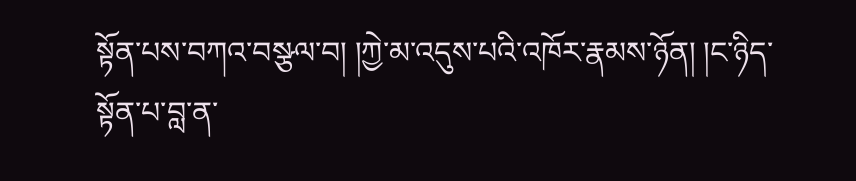སྟོན་པས་བཀའ་བསྩལ་བ། །ཀྱེ་མ་འདུས་པའི་འཁོར་རྣམས་ཉོན། །ང་ཉིད་སྟོན་པ་བླ་ན་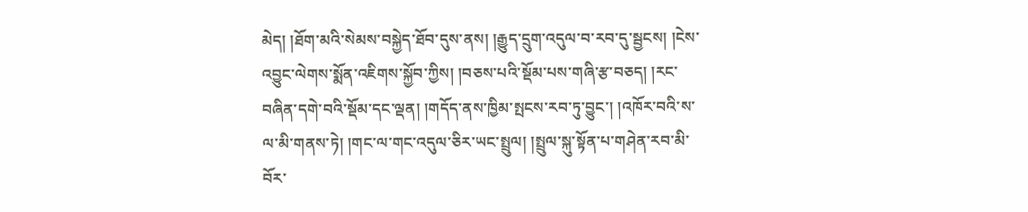མེད། །ཐོག་མའི་སེམས་བསྐྱེད་ཐོབ་དུས་ནས། །རྒྱུད་དྲུག་འདུལ་བ་རབ་དུ་སྦྱངས། །ངེས་འབྱུང་ལེགས་སྨོན་འཇིགས་སྐྱོབ་ཀྱིས། །བཅས་པའི་སྡོམ་པས་གཞི་རྩ་བཅད། །རང་བཞིན་དགེ་བའི་སྡོམ་དང་ལྡན། །གདོད་ནས་ཁྱིམ་སྤངས་རབ་ཏུ་བྱུང་། །འཁོར་བའི་ས་ལ་མི་གནས་ཏེ། །གང་ལ་གང་འདུལ་ཅིར་ཡང་སྤྲུལ། །སྤྲུལ་སྐུ་སྟོན་པ་གཤེན་རབ་མི་བོར་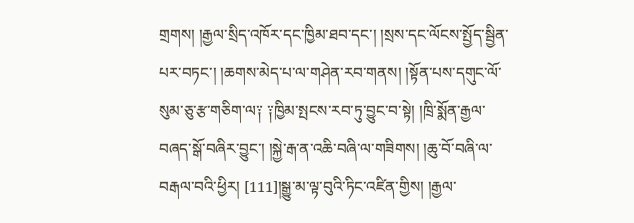གྲགས། །རྒྱལ་སྲིད་འཁོར་དང་ཁྱིམ་ཐབ་དང་། །སྲས་དང་ལོངས་སྤྱོད་སྦྱིན་པར་བཏང་། །ཆགས་མེད་པ་ལ་གཤེན་རབ་གནས། །སྟོན་པས་དགུང་ལོ་སུམ་ཅུ་རྩ་གཅིག་ལ༑ ༑ཁྱིམ་སྤངས་རབ་ཏུ་བྱུང་བ་སྟེ། །ཁྲི་སྨོན་རྒྱལ་བཞད་སྒོ་བཞིར་བྱུང་། །སྐྱེ་རྒ་ན་འཆི་བཞི་ལ་གཟིགས། །ཆུ་བོ་བཞི་ལ་བརྒལ་བའི་ཕྱིར། [111]།སྒྱུ་མ་ལྟ་བུའི་ཏིང་འཛིན་གྱིས། །རྒྱལ་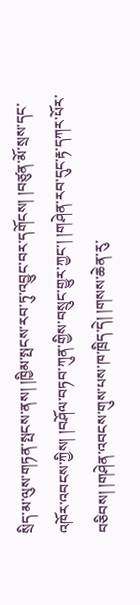སྲིད་མ་ལུས་གཏན་སྤངས་ནས། །ཁྱིམ་སྤངས་རབ་ཏུ་འབྱུང་བར་དགོངས། །བཙུན་མོ་སྲས་དང་འཁོར་འབངས་ཀྱིས། །བཤོལ་བཏབ་ཀུན་གྱིས་བསྲུང་གྱུར་ཀྱང་། །གཤེན་རབ་དུང་རྟ་དཀར་པོར་བཅིབས། །གཤེན་འབངས་གུས་པས་ཁ་ཁྲིད་དེ། །གསས་ཆེན་རུ་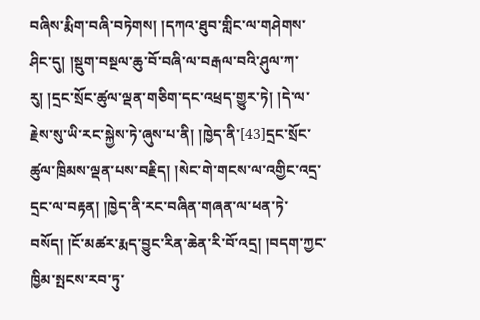བཞིས་རྨིག་བཞི་བཏེགས། །དཀའ་ཐུབ་གླིང་ལ་གཤེགས་ཤིང་དུ། །སྡུག་བསྔལ་ཆུ་བོ་བཞི་ལ་བརྒལ་བའི་ཤུལ་ཀ་རུ། །དྲང་སྲོང་ཚུལ་ལྡན་གཅིག་དང་འཕྲད་གྱུར་ཏེ། །དེ་ལ་རྗེས་སུ་ཡི་རང་སྐྱེས་ཏེ་ཞུས་པ་ནི། །ཁྱེད་ནི་[43]དྲང་སྲོང་ཚུལ་ཁྲིམས་ལྡན་པས་བརྗིད། །སེང་གེ་གངས་ལ་འགྱིང་འདྲ་དྲང་ལ་བརྟན། །ཁྱེད་ནི་རང་བཞིན་གཞན་ལ་ཕན་ཏེ་བསོད། །ངོ་མཚར་རྨད་བྱུང་རིན་ཆེན་རི་བོ་འདྲ། །བདག་ཀྱང་ཁྱིམ་སྤངས་རབ་ཏུ་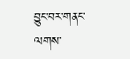བྱུང་བར་གནང་ལགས་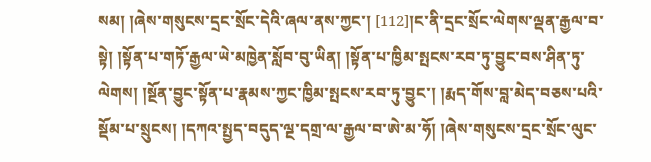སམ། །ཞེས་གསུངས་དྲང་སྲོང་དེའི་ཞལ་ནས་ཀྱང་། [112]།ང་ནི་དྲང་སྲོང་ལེགས་ལྡན་རྒྱལ་བ་སྟེ། །སྟོན་པ་གཏོ་རྒྱལ་ཡེ་མཁྱེན་སློབ་བུ་ཡིན། །སྟོན་པ་ཁྱིམ་སྤངས་རབ་ཏུ་བྱུང་བས་ཤིན་ཏུ་ལེགས། །སྔོན་བྱུང་སྟོན་པ་རྣམས་ཀྱང་ཁྱིམ་སྤངས་རབ་ཏུ་བྱུང་། །རྨད་གོས་བླ་མེད་བཅས་པའི་སྡོམ་པ་སྲུངས། །དཀའ་སྤྱད་བདུད་ལྔ་དགྲ་ལ་རྒྱལ་བ་ཨེ་མ་ཧོ། །ཞེས་གསུངས་དྲང་སྲོང་ལུང་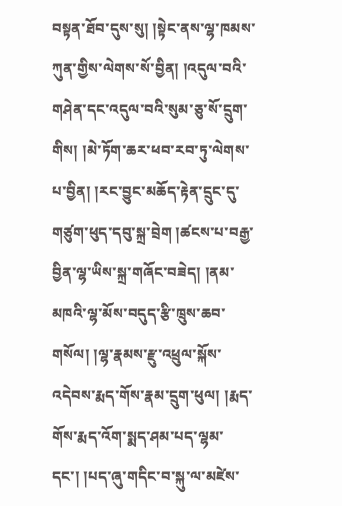བསྟན་ཐོབ་དུས་སུ། །སྟེང་ནས་ལྷ་ཁམས་ཀུན་གྱིས་ལེགས་སོ་བྱིན། །འདུལ་བའི་གཤེན་དང་འདུལ་བའི་སུམ་ཅུ་སོ་དྲུག་གིས། །མེ་ཏོག་ཆར་ཕབ་རབ་ཏུ་ལེགས་པ་བྱིན། །རང་བྱུང་མཆོད་རྟེན་དྲུང་དུ་གཙུག་ཕུད་དབུ་སྐྲ་བྲེག །ཚངས་པ་བརྒྱ་བྱིན་ལྷ་ཡིས་སྐྲ་གཞོང་བཟེད། །ནམ་མཁའི་ལྷ་མོས་བདུད་རྩི་ཁྲུས་ཆབ་གསོལ། །ལྷ་རྣམས་རྫུ་འཕྲུལ་སྐོས་འདེབས་རྨད་གོས་རྣམ་དྲུག་ཕུལ། །རྨད་གོས་རྨད་འོག་སྨད་ཤམ་པད་ལྷམ་དང་། །པད་ཞུ་གདིང་བ་སྐུ་ལ་མཛེས་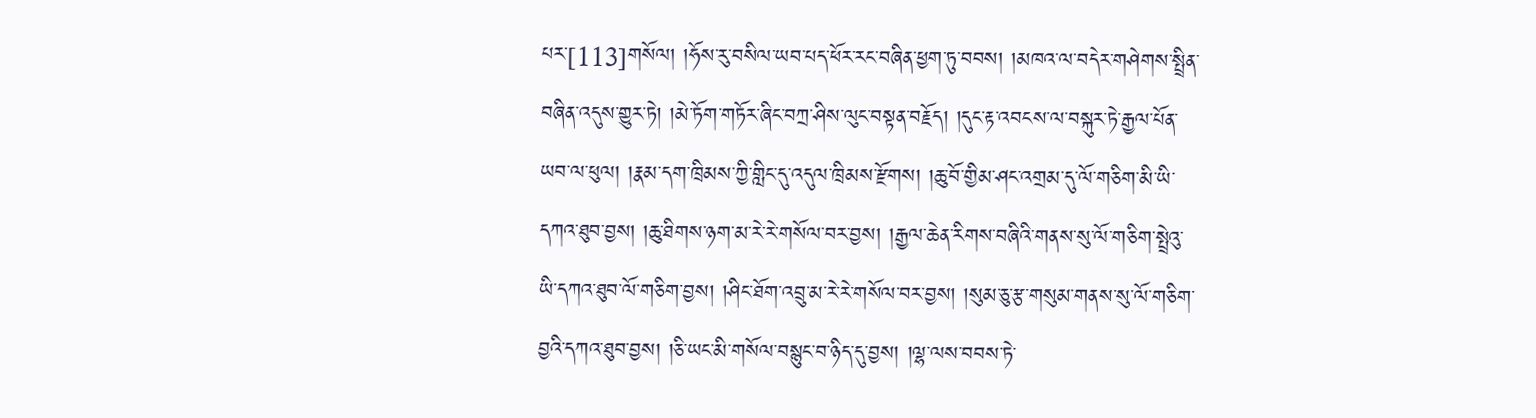པར་[113]གསོལ། །ཧོས་རུ་བསིལ་ཡབ་པད་ཕོར་རང་བཞིན་ཕྱག་ཏུ་བབས། །མཁའ་ལ་བདེར་གཤེགས་སྤྲིན་བཞིན་འདུས་གྱུར་ཏེ། །མེ་ཏོག་གཏོར་ཞིང་བཀྲ་ཤིས་ལུང་བསྟན་བརྗོད། །དུང་རྟ་འབངས་ལ་བསྐུར་ཏེ་རྒྱལ་པོན་ཡབ་ལ་ཕུལ། །རྣམ་དག་ཁྲིམས་ཀྱི་གླིང་དུ་འདུལ་ཁྲིམས་རྫོགས། །ཆུ་བོ་གྱིམ་ཤང་འགྲམ་དུ་ལོ་གཅིག་མི་ཡི་དཀའ་ཐུབ་བྱས། །ཆུ་ཐིགས་ཉག་མ་རེ་རེ་གསོལ་བར་བྱས། །རྒྱལ་ཆེན་རིགས་བཞིའི་གནས་སུ་ལོ་གཅིག་སྤྲེའུ་ཡི་དཀའ་ཐུབ་ལོ་གཅིག་བྱས། །ཤིང་ཐོག་འབྲུ་མ་རེ་རེ་གསོལ་བར་བྱས། །སུམ་ཅུ་རྩ་གསུམ་གནས་སུ་ལོ་གཅིག་བྱའི་དཀའ་ཐུབ་བྱས། །ཅི་ཡང་མི་གསོལ་བསྙུང་བ་ཉིད་དུ་བྱས། །ལྷ་ལས་བབས་ཏེ་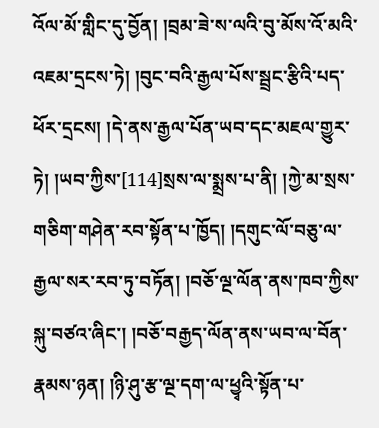འོལ་མོ་གླིང་དུ་བྱོན། །བྲམ་ཟེ་ས་ལའི་བུ་མོས་འོ་མའི་འཇམ་དྲངས་ཏེ། །བུང་བའི་རྒྱལ་པོས་སྦྲང་རྩིའི་པད་ཕོར་དྲངས། །དེ་ནས་རྒྱལ་པོན་ཡབ་དང་མཇལ་གྱུར་ཏེ། །ཡབ་ཀྱིས་[114]སྲས་ལ་སྨྲས་པ་ནི། །ཀྱེ་མ་སྲས་གཅིག་གཤེན་རབ་སྟོན་པ་ཁྱོད། །དགུང་ལོ་བཅུ་ལ་རྒྱལ་སར་རབ་ཏུ་བཏོན། །བཅོ་ལྔ་ལོན་ནས་ཁབ་ཀྱིས་སྐུ་བཙའ་ཞིང་། །བཅོ་བརྒྱད་ལོན་ནས་ཡབ་ལ་བོན་རྣམས་ཉན། །ཉི་ཤུ་རྩ་ལྔ་དག་ལ་ཕྱྭའི་སྟོན་པ་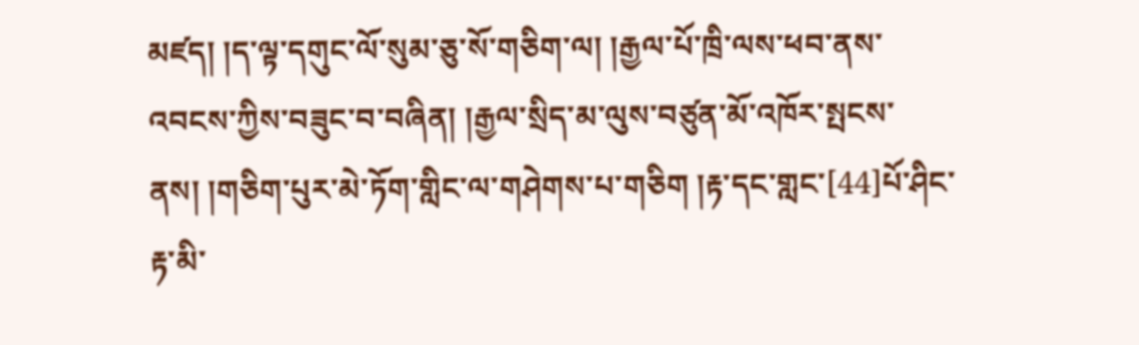མཛད། །ད་ལྟ་དགུང་ལོ་སུམ་ཅུ་སོ་གཅིག་ལ། །རྒྱལ་པོ་ཁྲི་ལས་ཕབ་ནས་འབངས་ཀྱིས་བཟུང་བ་བཞིན། །རྒྱལ་སྲིད་མ་ལུས་བཙུན་མོ་འཁོར་སྤངས་ནས། །གཅིག་པུར་མེ་ཏོག་གླིང་ལ་གཤེགས་པ་གཅིག །རྟ་དང་གླང་[44]པོ་ཤིང་རྟ་མི་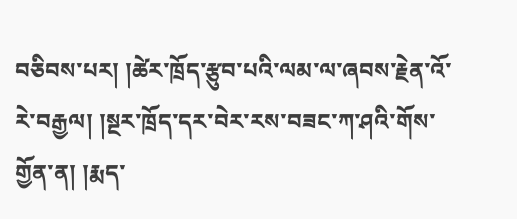བཅིབས་པར། །ཚེར་ཁྲོད་རྩུབ་པའི་ལམ་ལ་ཞབས་རྗེན་འོ་རེ་བརྒྱལ། །སྔར་ཁྲོད་དར་བེར་རས་བཟང་ཀ་ཤའི་གོས་གྱོན་ན། །རྨད་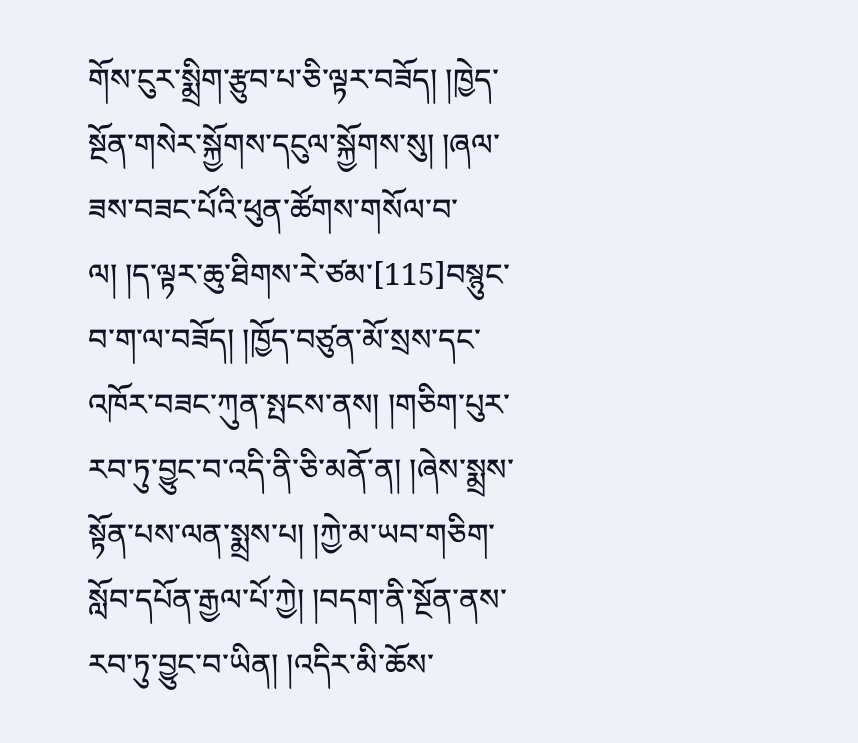གོས་ངུར་སྨྲིག་རྩུབ་པ་ཅི་ལྟར་བཟོད། །ཁྱེད་སྔོན་གསེར་སྐྱོགས་དངུལ་སྐྱོགས་སུ། །ཞལ་ཟས་བཟང་པོའི་ཕུན་ཚོགས་གསོལ་བ་ལ། །ད་ལྟར་ཆུ་ཐིགས་རེ་ཙམ་[115]བསྙུང་བ་ག་ལ་བཟོད། །ཁྱོད་བཙུན་མོ་སྲས་དང་འཁོར་བཟང་ཀུན་སྤངས་ནས། །གཅིག་པུར་རབ་ཏུ་བྱུང་བ་འདི་ནི་ཅི་མནོ་ན། །ཞེས་སྨྲས་སྟོན་པས་ལན་སྨྲས་པ། །ཀྱེ་མ་ཡབ་གཅིག་སློབ་དཔོན་རྒྱལ་པོ་ཀྱེ། །བདག་ནི་སྔོན་ནས་རབ་ཏུ་བྱུང་བ་ཡིན། །འདིར་མི་ཆོས་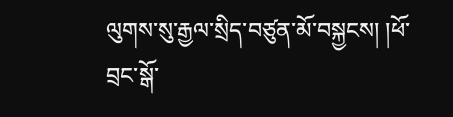ལུགས་སུ་རྒྱལ་སྲིད་བཙུན་མོ་བསྐྱངས། །ཕོ་བྲང་སྒོ་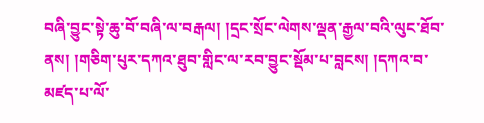བཞི་བྱུང་སྟེ་ཆུ་བོ་བཞི་ལ་བརྒལ། །དྲང་སྲོང་ལེགས་ལྡན་རྒྱལ་བའི་ལུང་ཐོབ་ནས། །གཅིག་པུར་དཀའ་ཐུབ་གླིང་ལ་རབ་བྱུང་སྡོམ་པ་བླངས། །དཀའ་བ་མཛད་པ་ལོ་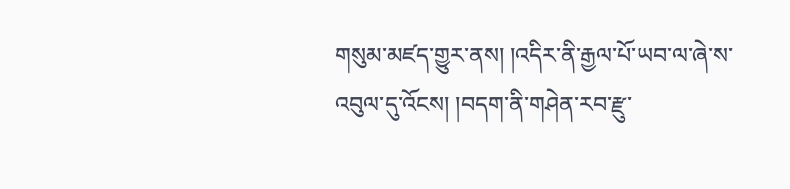གསུམ་མཛད་གྱུར་ནས། །འདིར་ནི་རྒྱལ་པོ་ཡབ་ལ་ཞེ་ས་འབུལ་དུ་འོངས། །བདག་ནི་གཤེན་རབ་རྫུ་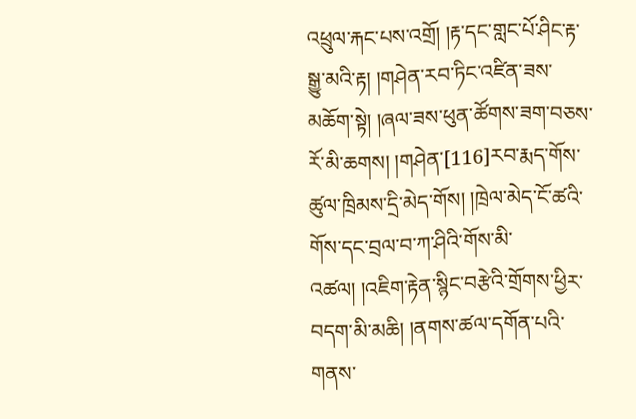འཕྲུལ་རྐང་པས་འགྲོ། །རྟ་དང་གླང་པོ་ཤིང་རྟ་སྒྱུ་མའི་རྟ། །གཤེན་རབ་ཏིང་འཛིན་ཟས་མཆོག་སྟེ། །ཞལ་ཟས་ཕུན་ཚོགས་ཟག་བཅས་རོ་མི་ཆགས། །གཤེན་[116]རབ་རྨད་གོས་ཚུལ་ཁྲིམས་དྲི་མེད་གོས། །ཁྲེལ་མེད་ངོ་ཚའི་གོས་དང་བྲལ་བ་ཀ་ཤིའི་གོས་མི་འཚལ། །འཇིག་རྟེན་སྙིང་བརྩེའི་གྲོགས་ཕྱིར་བདག་མི་མཆི། །ནགས་ཚལ་དགོན་པའི་གནས་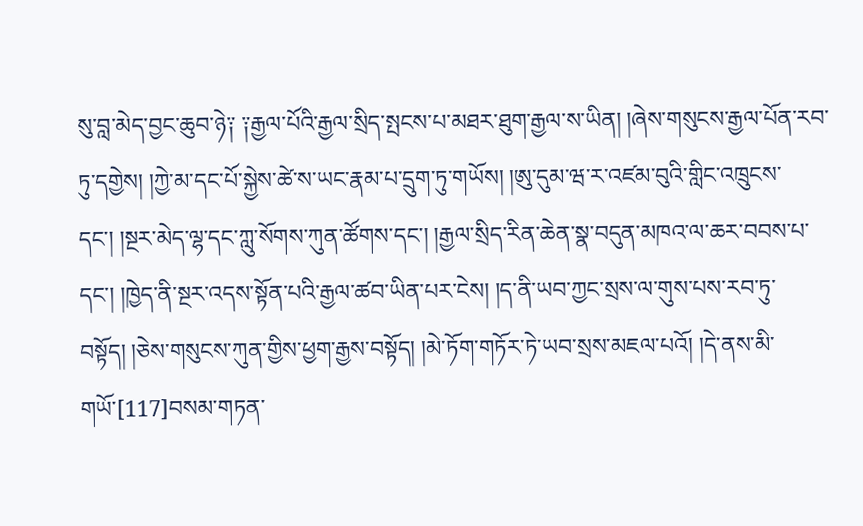སུ་བླ་མེད་བྱང་ཆུབ་ཉེ༑ ༑རྒྱལ་པོའི་རྒྱལ་སྲིད་སྤངས་པ་མཐར་ཐུག་རྒྱལ་ས་ཡིན། །ཞེས་གསུངས་རྒྱལ་པོན་རབ་ཏུ་དགྱེས། །ཀྱེ་མ་དང་པོ་སྐྱེས་ཚེ་ས་ཡང་རྣམ་པ་དྲུག་ཏུ་གཡོས། །ཨུ་དུམ་ཝ་ར་འཛམ་བུའི་གླིང་འཁྲུངས་དང་། །སྔར་མེད་ལྷ་དང་ཀླུ་སོགས་ཀུན་ཚོགས་དང་། །རྒྱལ་སྲིད་རིན་ཆེན་སྣ་བདུན་མཁའ་ལ་ཆར་བབས་པ་དང་། །ཁྱེད་ནི་སྔར་འདས་སྟོན་པའི་རྒྱལ་ཚབ་ཡིན་པར་ངེས། །ད་ནི་ཡབ་ཀྱང་སྲས་ལ་གུས་པས་རབ་ཏུ་བསྟོད། །ཅེས་གསུངས་ཀུན་གྱིས་ཕྱག་རྒྱས་བསྟོད། །མེ་ཏོག་གཏོར་ཏེ་ཡབ་སྲས་མཇལ་པའོ། །དེ་ནས་མི་གཡོ་[117]བསམ་གཏན་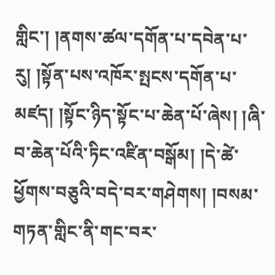གླིང་། །ནགས་ཚལ་དགོན་པ་དབེན་པ་རུ། །སྟོན་པས་འཁོར་སྤངས་དགོན་པ་མཛད། །སྟོང་ཉིད་སྟོང་པ་ཆེན་པོ་ཞེས། །ཞི་བ་ཆེན་པོའི་ཏིང་འཛིན་བསྒོམ། །དེ་ཚེ་ཕྱོགས་བཅུའི་བདེ་བར་གཤེགས། །བསམ་གཏན་གླིང་ནི་གང་བར་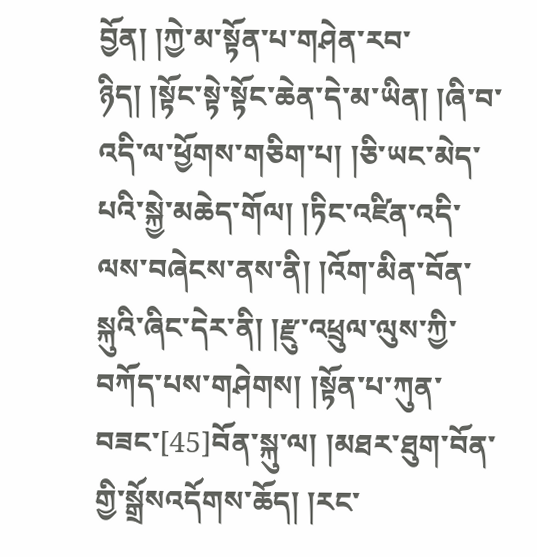བྱོན། །ཀྱེ་མ་སྟོན་པ་གཤེན་རབ་ཉིད། །སྟོང་སྟེ་སྟོང་ཆེན་དེ་མ་ཡིན། །ཞི་བ་འདི་ལ་ཕྱོགས་གཅིག་པ། །ཅི་ཡང་མེད་པའི་སྐྱེ་མཆེད་གོལ། །ཏིང་འཛིན་འདི་ལས་བཞེངས་ནས་ནི། །འོག་མིན་བོན་སྐུའི་ཞིང་དེར་ནི། །རྫུ་འཕྲུལ་ལུས་ཀྱི་བཀོད་པས་གཤེགས། །སྟོན་པ་ཀུན་བཟང་[45]བོན་སྐུ་ལ། །མཐར་ཐུག་བོན་གྱི་སྒྲོསའདོགས་ཆོད། །རང་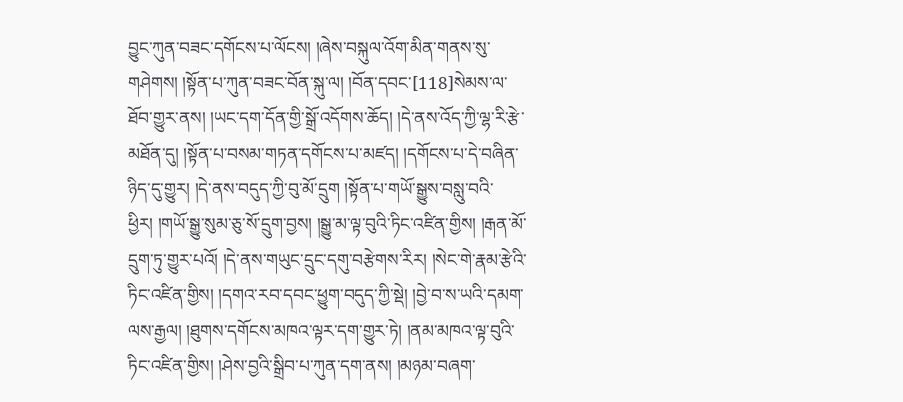བྱུང་ཀུན་བཟང་དགོངས་པ་ལོངས། །ཞེས་བསྐུལ་འོག་མིན་གནས་སུ་གཤེགས། །སྟོན་པ་ཀུན་བཟང་བོན་སྐུ་ལ། །བོན་དབང་[118]སེམས་ལ་ཐོབ་གྱུར་ནས། །ཡང་དག་དོན་གྱི་སྒྲོ་འདོགས་ཆོད། །དེ་ནས་འོད་ཀྱི་ལྷ་རི་རྩེ་མཐོན་དུ། །སྟོན་པ་བསམ་གཏན་དགོངས་པ་མཛད། །དགོངས་པ་དེ་བཞིན་ཉིད་དུ་གྱུར། །དེ་ནས་བདུད་ཀྱི་བུ་མོ་དྲུག །སྟོན་པ་གཡོ་སྒྱུས་བསླུ་བའི་ཕྱིར། །གཡོ་སྒྱུ་སུམ་ཅུ་སོ་དྲུག་བྱས། །སྒྱུ་མ་ལྟ་བུའི་ཏིང་འཛིན་གྱིས། །རྒན་མོ་དྲུག་ཏུ་གྱུར་པའོ། །དེ་ནས་གཡུང་དྲུང་དགུ་བརྩེགས་རིར། །སེང་གེ་རྣམ་རྩེའི་ཏིང་འཛིན་གྱིས། །དགའ་རབ་དབང་ཕྱུག་བདུད་ཀྱི་སྡེ། །བྱེ་བ་ས་ཡའི་དམག་ལས་རྒྱལ། །ཐུགས་དགོངས་མཁའ་ལྟར་དག་གྱུར་ཏེ། །ནམ་མཁའ་ལྟ་བུའི་ཏིང་འཛིན་གྱིས། །ཤེས་བྱའི་སྒྲིབ་པ་ཀུན་དག་ནས། །མཉམ་བཞག་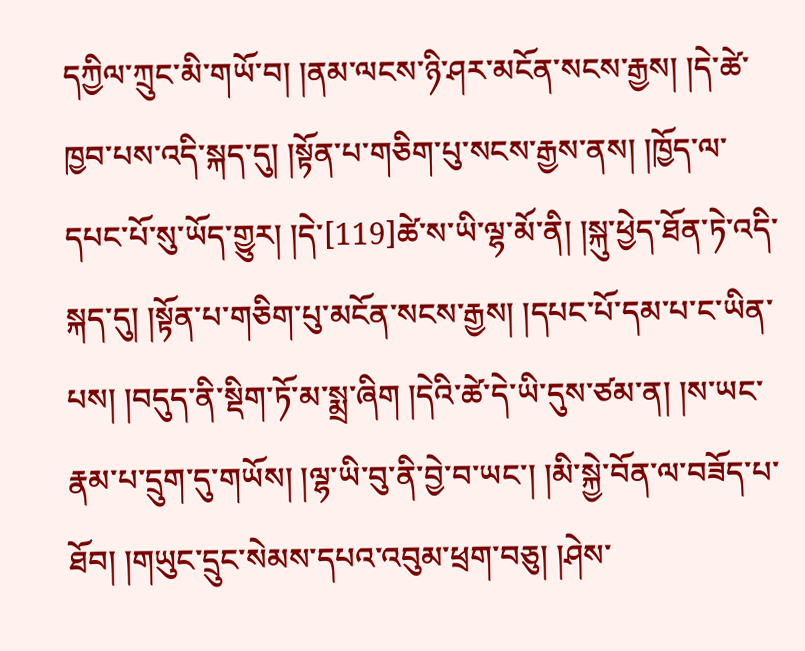དཀྱིལ་ཀྲུང་མི་གཡོ་བ། །ནམ་ལངས་ཉི་ཤར་མངོན་སངས་རྒྱས། །དེ་ཚེ་ཁྱབ་པས་འདི་སྐད་དུ། །སྟོན་པ་གཅིག་པུ་སངས་རྒྱས་ནས། །ཁྱོད་ལ་དཔང་པོ་སུ་ཡོད་གྱུར། །དེ་[119]ཚེ་ས་ཡི་ལྷ་མོ་ནི། །སྐུ་ཕྱེད་ཐོན་ཏེ་འདི་སྐད་དུ། །སྟོན་པ་གཅིག་པུ་མངོན་སངས་རྒྱས། །དཔང་པོ་དམ་པ་ང་ཡིན་པས། །བདུད་ནི་སྡིག་ཏོ་མ་སྨྲ་ཞིག །དེའི་ཚེ་དེ་ཡི་དུས་ཙམ་ན། །ས་ཡང་རྣམ་པ་དྲུག་དུ་གཡོས། །ལྷ་ཡི་བུ་ནི་བྱེ་བ་ཡང་། །མི་སྐྱེ་བོན་ལ་བཟོད་པ་ཐོབ། །གཡུང་དྲུང་སེམས་དཔའ་འབུམ་ཕྲག་བཅུ། །ཤེས་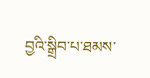བྱའི་སྒྲིབ་པ་ཐམས་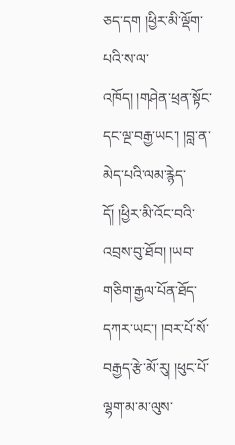ཅད་དག །ཕྱིར་མི་ལྡོག་པའི་ས་ལ་འཁོད། །གཤེན་ཕྲན་སྟོང་དང་ལྔ་བརྒྱ་ཡང་། །བླ་ན་མེད་པའི་ལམ་རྙེད་དོ། །ཕྱིར་མི་འོང་བའི་འབྲས་བུ་ཐོབ། །ཡབ་གཅིག་རྒྱལ་པོན་ཐོད་དཀར་ཡང་། །བར་པོ་སོ་བརྒྱད་རྩེ་མོ་རུ། །ཕུང་པོ་ལྷག་མ་མ་ལུས་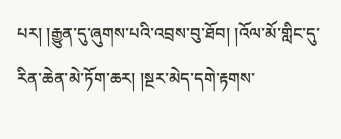པར། །རྒྱུན་དུ་ཞུགས་པའི་འབྲས་བུ་ཐོབ། །འོལ་མོ་གླིང་དུ་རིན་ཆེན་མེ་ཏོག་ཆར། །སྔར་མེད་དགེ་རྟགས་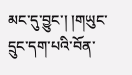མང་དུ་བྱུང་། །གཡུང་དྲུང་དག་པའི་བོན་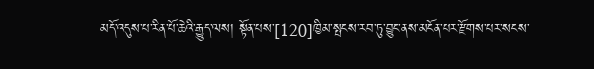མདོ་འདུས་པ་རིན་པོ་ཆེའི་རྒྱུད་ལས། སྟོན་པས་[120]ཁྱིམ་སྤངས་རབ་ཏུ་བྱུང་ནས་མངོན་པར་རྫོགས་པར་སངས་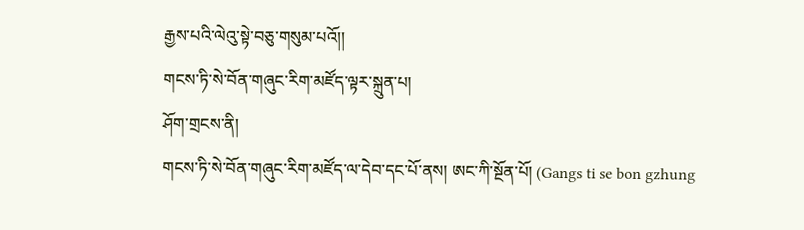རྒྱས་པའི་ལེའུ་སྟེ་བཅུ་གསུམ་པའོ།།
གངས་ཏི་སེ་བོན་གཞུང་རིག་མཛོད་ལྟར་སྐྲུན་པ།
ཤོག་གྲངས་ནི།
གངས་ཏི་སེ་བོན་གཞུང་རིག་མཛོད་ལ་དེབ་དང་པོ་ནས། ཨང་ཀི་སྔོན་པོ། (Gangs ti se bon gzhung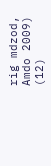rig mdzod, Amdo 2009)
(12)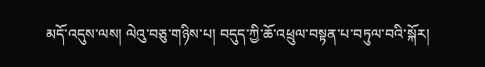མདོ་འདུས་ལས། ལེའུ་བཅུ་གཉིས་པ། བདུད་ཀྱི་ཆོ་འཕྲུལ་བསྟན་པ་བཏུལ་བའི་སྐོར།